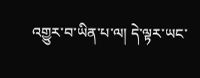འགྱུར་བ་ཡིན་པ་ལ། དེ་ལྟར་ཡང་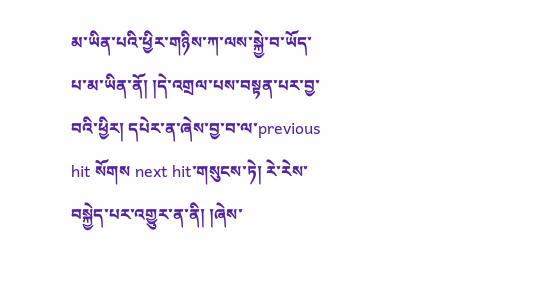མ་ཡིན་པའི་ཕྱིར་གཉིས་ཀ་ལས་སྐྱེ་བ་ཡོད་པ་མ་ཡིན་ནོ། །དེ་འགྲལ་པས་བསྟན་པར་བྱ་བའི་ཕྱིར། དཔེར་ན་ཞེས་བྱ་བ་ལ་previous hit སོགས next hit་གསུངས་ཏེ། རེ་རེས་བསྐྱེད་པར་འགྱུར་ན་ནི། །ཞེས་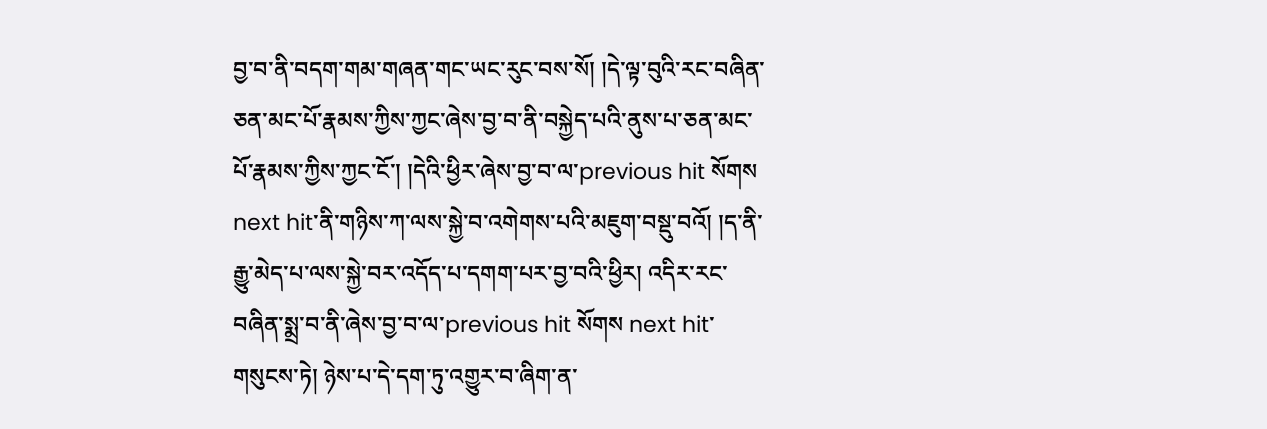བྱ་བ་ནི་བདག་གམ་གཞན་གང་ཡང་རུང་བས་སོ། །དེ་ལྟ་བུའི་རང་བཞིན་ཅན་མང་པོ་རྣམས་ཀྱིས་ཀྱང་ཞེས་བྱ་བ་ནི་བསྐྱེད་པའི་ནུས་པ་ཅན་མང་པོ་རྣམས་ཀྱིས་ཀྱང་ངོ་། །དེའི་ཕྱིར་ཞེས་བྱ་བ་ལ་previous hit སོགས next hit་ནི་གཉིས་ཀ་ལས་སྐྱེ་བ་འགེགས་པའི་མཇུག་བསྡུ་བའོ། །ད་ནི་རྒྱུ་མེད་པ་ལས་སྐྱེ་བར་འདོད་པ་དགག་པར་བྱ་བའི་ཕྱིར། འདིར་རང་བཞིན་སྨྲ་བ་ནི་ཞེས་བྱ་བ་ལ་previous hit སོགས next hit་གསུངས་ཏེ། ཉེས་པ་དེ་དག་ཏུ་འགྱུར་བ་ཞིག་ན་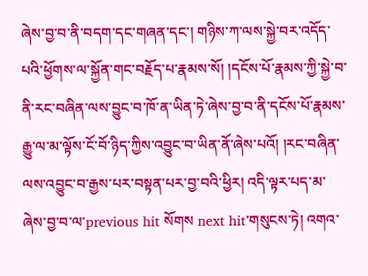ཞེས་བྱ་བ་ནི་བདག་དང་གཞན་དང་། གཉིས་ཀ་ལས་སྐྱེ་བར་འདོད་པའི་ཕྱོགས་ལ་སྐྱོན་གང་བརྗོད་པ་རྣམས་སོ། །དངོས་པོ་རྣམས་ཀྱི་སྐྱེ་བ་ནི་རང་བཞིན་ལས་བྱུང་བ་ཁོ་ན་ཡིན་ཏེ་ཞེས་བྱ་བ་ནི་དངོས་པོ་རྣམས་རྒྱུ་ལ་མ་ལྟོས་ངོ་བོ་ཉིད་ཀྱིས་འབྱུང་བ་ཡིན་ནོ་ཞེས་པའོ། །རང་བཞིན་ལས་འབྱུང་བ་རྒྱས་པར་བསྟན་པར་བྱ་བའི་ཕྱིར། འདི་ལྟར་པད་མ་ཞེས་བྱ་བ་ལ་previous hit སོགས next hit་གསུངས་ཏེ། འགའ་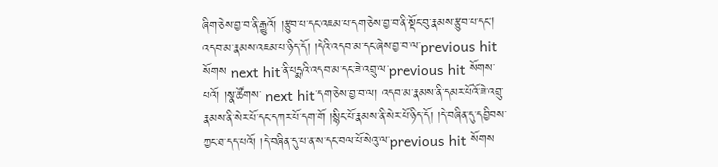ཞིག་ཅེས་བྱ་བ་ནི་རྒྱུའོ། །རྩུབ་པ་དང་འཇམ་པ་དག་ཅེས་བྱ་བ་ནི་སྡོང་བུ་རྣམས་རྩུབ་པ་དང། འདབ་མ་རྣམས་འཇམ་པ་ཉིད་དོ། །དེའི་འདབ་མ་དང་ཞེས་བྱ་བ་ལ་previous hit སོགས next hit་ནི་པདྨའི་འདབ་མ་དང་ཟེ་འབྲུ་ལ་previous hit སོགས་པའོ། །སྣ་ཚོགས་ next hit་དག་ཅེས་བྱ་བ་ལ། འདབ་མ་རྣམས་ནི་དམར་པོའོ་ཟེ་འབྲུ་རྣམས་ནི་སེར་པོ་དང་དཀར་པོ་དག་གོ །སྙིང་པོ་རྣམས་ནི་སེར་པོ་ཉིད་དོ། །དེ་བཞིན་དུ་དབྱིབས་ཀྱང་ཐ་དད་པའོ། །དེ་བཞིན་དུ་པ་ན་ས་དང་བལ་པོ་སེའུ་ལ་previous hit སོགས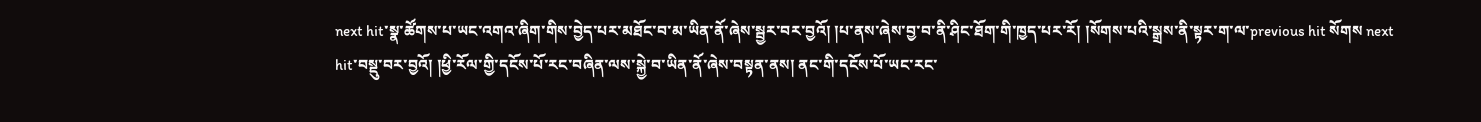next hit་སྣ་ཚོགས་པ་ཡང་འགའ་ཞིག་གིས་བྱེད་པར་མཐོང་བ་མ་ཡིན་ནོ་ཞེས་སྦྱར་བར་བྱའོ། །པ་ནས་ཞེས་བྱ་བ་ནི་ཤིང་ཐོག་གི་ཁྱད་པར་རོ། །སོགས་པའི་སྒྲས་ནི་སྟར་ག་ལ་previous hit སོགས next hit་བསྡུ་བར་བྱའོ། །ཕྱི་རོལ་གྱི་དངོས་པོ་རང་བཞིན་ལས་སྐྱེ་བ་ཡིན་ནོ་ཞེས་བསྟན་ནས། ནང་གི་དངོས་པོ་ཡང་རང་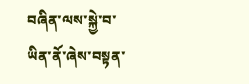བཞིན་ལས་སྐྱེ་བ་ཡིན་ནོ་ཞེས་བསྟན་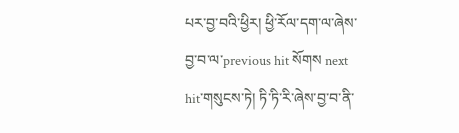པར་བྱ་བའི་ཕྱིར། ཕྱི་རོལ་དག་ལ་ཞེས་བྱ་བ་ལ་previous hit སོགས next hit་གསུངས་ཏེ། ཏི་ཏི་རི་ཞེས་བྱ་བ་ནི་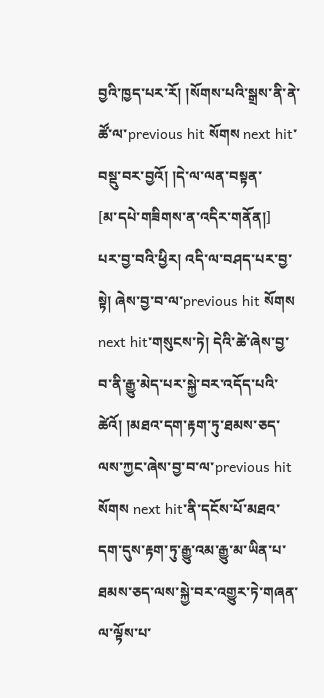བྱའི་ཁྱད་པར་རོ། །སོགས་པའི་སྒྲས་ནི་ནེ་ཚོ་ལ་previous hit སོགས next hit་བསྡུ་བར་བྱའོ། །དེ་ལ་ལན་བསྟན་
[མ་དཔེ་གཟིགས་ན་འདིར་གནོན།]
པར་བྱ་བའི་ཕྱིར། འདི་ལ་བཤད་པར་བྱ་སྟེ། ཞེས་བྱ་བ་ལ་previous hit སོགས next hit་གསུངས་ཏེ། དེའི་ཚེ་ཞེས་བྱ་བ་ནི་རྒྱུ་མེད་པར་སྐྱེ་བར་འདོད་པའི་ཚེའོ། །མཐའ་དག་རྟག་ཏུ་ཐམས་ཅད་ལས་ཀྱང་ཞེས་བྱ་བ་ལ་previous hit སོགས next hit་ནི་དངོས་པོ་མཐའ་དག་དུས་རྟག་ཏུ་རྒྱུ་འམ་རྒྱུ་མ་ཡིན་པ་ཐམས་ཅད་ལས་སྐྱེ་བར་འགྱུར་ཏེ་གཞན་ལ་ལྟོས་པ་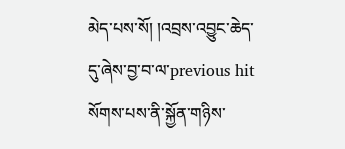མེད་པས་སོ། །འབྲས་འབྱུང་ཆེད་དུ་ཞེས་བྱ་བ་ལ་previous hit སོགས་པས་ནི་སྐྱོན་གཉིས་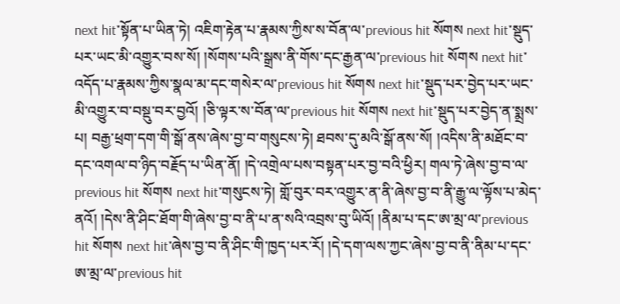next hit་སྟོན་པ་ཡིན་ཏེ། འཇིག་རྟེན་པ་རྣམས་ཀྱིས་ས་བོན་ལ་previous hit སོགས next hit་སྡུད་པར་ཡང་མི་འགྱུར་བས་སོ། །སོགས་པའི་སྒྲས་ནི་གོས་དང་རྒྱན་ལ་previous hit སོགས next hit་འདོད་པ་རྣམས་ཀྱིས་སྣལ་མ་དང་གསེར་ལ་previous hit སོགས next hit་སྡུད་པར་བྱེད་པར་ཡང་མི་འགྱུར་བ་བསྡུ་བར་བྱའོ། །ཅི་ལྟར་ས་བོན་ལ་previous hit སོགས next hit་སྡུད་པར་བྱེད་ན་སྨྲས་པ། བརྒྱ་ཕྲག་དག་གི་སྒོ་ནས་ཞེས་བྱ་བ་གསུངས་ཏེ། ཐབས་དུ་མའི་སྒོ་ནས་སོ། །འདིས་ནི་མཐོང་བ་དང་འགལ་བ་ཉིད་བརྗོད་པ་ཡིན་ནོ། །དེ་འགྲེལ་པས་བསྟན་པར་བྱ་བའི་ཕྱིར། གལ་ཏེ་ཞེས་བྱ་བ་ལ་previous hit སོགས next hit་གསུངས་ཏེ། གློ་བུར་བར་འགྱུར་ན་ནི་ཞེས་བྱ་བ་ནི་རྒྱུ་ལ་ལྟོས་པ་མེད་ནའོ། །དེས་ནི་ཤིང་ཐོག་གི་ཞེས་བྱ་བ་ནི་པ་ན་སའི་འབྲས་བུ་ཡིའོ། །ནིམ་པ་དང་ཨ་མྲ་ལ་previous hit སོགས next hit་ཞེས་བྱ་བ་ནི་ཤིང་གི་ཁྱད་པར་རོ། །དེ་དག་ལས་ཀྱང་ཞེས་བྱ་བ་ནི་ནིམ་པ་དང་ཨ་མྲ་ལ་previous hit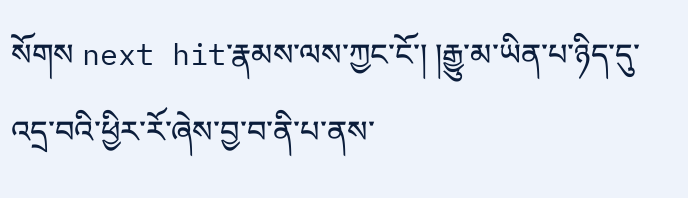སོགས next hit་རྣམས་ལས་ཀྱང་ངོ་། །རྒྱུ་མ་ཡིན་པ་ཉིད་དུ་འདྲ་བའི་ཕྱིར་རོ་ཞེས་བྱ་བ་ནི་པ་ནས་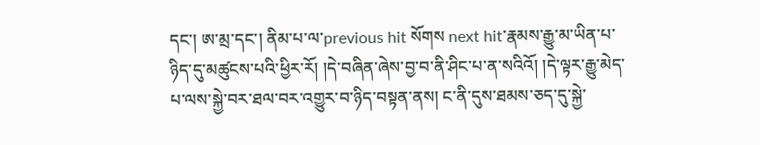དང་། ཨ་མྲ་དང་། ནིམ་པ་ལ་previous hit སོགས next hit་རྣམས་རྒྱུ་མ་ཡིན་པ་ཉིད་དུ་མཚུངས་པའི་ཕྱིར་རོ། །དེ་བཞིན་ཞེས་བྱ་བ་ནི་ཤིང་པ་ན་སའིའོ། །དེ་ལྟར་རྒྱུ་མེད་པ་ལས་སྐྱེ་བར་ཐལ་བར་འགྱུར་བ་ཉིད་བསྟན་ནས། ང་ནི་དུས་ཐམས་ཅད་དུ་སྐྱེ་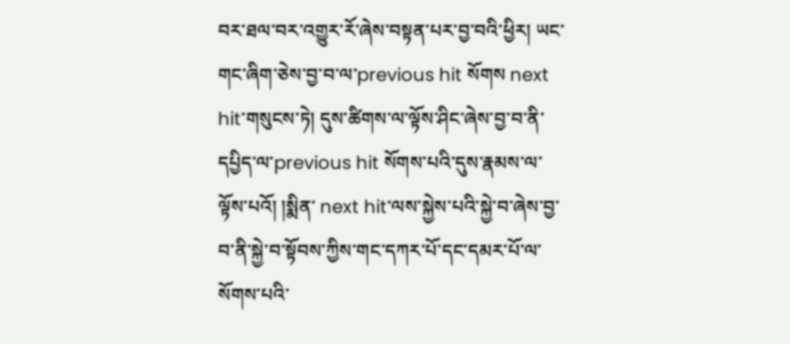བར་ཐལ་བར་འགྱུར་རོ་ཞེས་བསྟན་པར་བྱ་བའི་ཕྱིར། ཡང་གང་ཞིག་ཅེས་བྱ་བ་ལ་previous hit སོགས next hit་གསུངས་ཏེ། དུས་ཚིགས་ལ་ལྟོས་ཤིང་ཞེས་བྱ་བ་ནི་དཔྱིད་ལ་previous hit སོགས་པའི་དུས་རྣམས་ལ་ལྟོས་པའོ། །སྨིན་ next hit་ལས་སྐྱེས་པའི་སྐྱེ་བ་ཞེས་བྱ་བ་ནི་སྐྱེ་བ་སྟོབས་ཀྱིས་གང་དཀར་པོ་དང་དམར་པོ་ལ་སོགས་པའི་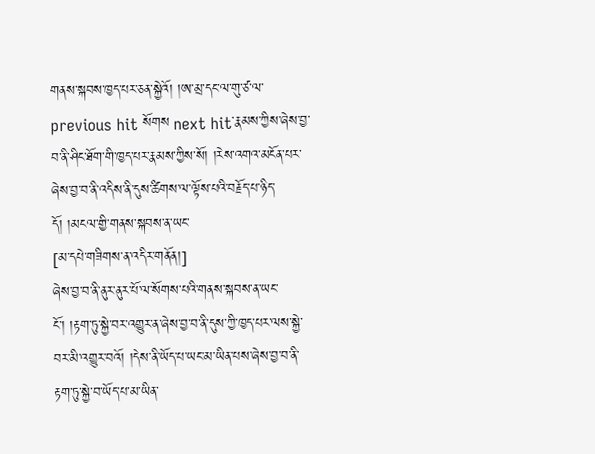གནས་སྐབས་ཁྱད་པར་ཅན་སྐྱེའོ། །ཨ་མྲ་དང་ལ་གུ་ཙ་ལ་previous hit སོགས next hit་རྣམས་ཀྱིས་ཞེས་བྱ་བ་ནི་ཤིང་ཐོག་གི་ཁྱད་པར་རྣམས་ཀྱིས་སོ། །རེས་འགའ་མངོན་པར་ཞེས་བྱ་བ་ནི་འདིས་ནི་དུས་ཚིགས་ལ་ལྟོས་པའི་བརྗོད་པ་ཉིད་དོ། །མངལ་གྱི་གནས་སྐབས་ན་ཡང་
[མ་དཔེ་གཟིགས་ན་འདིར་གནོན།]
ཞེས་བྱ་བ་ནི་ནུར་ནུར་པོ་ལ་སོགས་པའི་གནས་སྐབས་ན་ཡང་ངོ་། །རྟག་ཏུ་སྐྱེ་བར་འགྱུར་ན་ཞེས་བྱ་བ་ནི་དུས་ཀྱི་ཁྱད་པར་ལས་སྐྱེ་བར་མི་འགྱུར་བའོ། །དེས་ནི་ཡོད་པ་ཡང་མ་ཡིན་པས་ཞེས་བྱ་བ་ནི་རྟག་ཏུ་སྐྱེ་བ་ཡོད་པ་མ་ཡིན་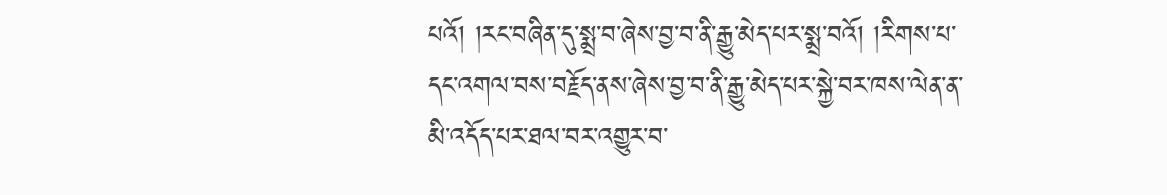པའོ། །རང་བཞིན་དུ་སྨྲ་བ་ཞེས་བྱ་བ་ནི་རྒྱུ་མེད་པར་སྨྲ་བའོ། །རིགས་པ་དང་འགལ་བས་བརྗོད་ནས་ཞེས་བྱ་བ་ནི་རྒྱུ་མེད་པར་སྐྱེ་བར་ཁས་ལེན་ན་མི་འདོད་པར་ཐལ་བར་འགྱུར་བ་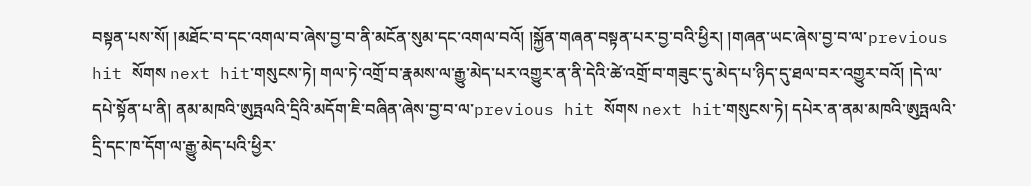བསྟན་པས་སོ། །མཐོང་བ་དང་འགལ་བ་ཞེས་བྱ་བ་ནི་མངོན་སུམ་དང་འགལ་བའོ། །སྐྱོན་གཞན་བསྟན་པར་བྱ་བའི་ཕྱིར། །གཞན་ཡང་ཞེས་བྱ་བ་ལ་previous hit སོགས next hit་གསུངས་ཏེ། གལ་ཏེ་འགྲོ་བ་རྣམས་ལ་རྒྱུ་མེད་པར་འགྱུར་ན་ནི་དེའི་ཚེ་འགྲོ་བ་གཟུང་དུ་མེད་པ་ཉིད་དུ་ཐལ་བར་འགྱུར་བའོ། །དེ་ལ་དཔེ་སྟོན་པ་ནི། ནམ་མཁའི་ཨུཏྤལའི་དྲིའི་མདོག་ཇི་བཞིན་ཞེས་བྱ་བ་ལ་previous hit སོགས next hit་གསུངས་ཏེ། དཔེར་ན་ནམ་མཁའི་ཨུཏྤལའི་དྲི་དང་ཁ་དོག་ལ་རྒྱུ་མེད་པའི་ཕྱིར་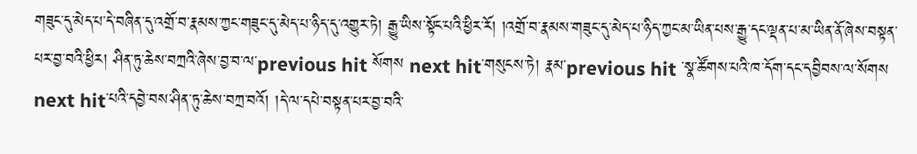གཟུང་དུ་མེད་པ་དེ་བཞིན་དུ་འགྲོ་བ་རྣམས་ཀྱང་གཟུང་དུ་མེད་པ་ཉིད་དུ་འགྱུར་ཏེ། རྒྱུ་ཡིས་སྟོང་པའི་ཕྱིར་རོ། །འགྲོ་བ་རྣམས་གཟུང་དུ་མེད་པ་ཉིད་ཀྱང་མ་ཡིན་པས་རྒྱུ་དང་ལྡན་པ་མ་ཡིན་ནོ་ཞེས་བསྟན་པར་བྱ་བའི་ཕྱིར། ཤིན་ཏུ་ཆེས་བཀྲའི་ཞེས་བྱ་བ་ལ་previous hit སོགས next hit་གསུངས་ཏེ། རྣམ་previous hit ་སྣ་ཚོགས་པའི་ཁ་དོག་དང་དབྱིབས་ལ་སོགས next hit་པའི་དབྱེ་བས་ཤིན་ཏུ་ཆེས་བཀྲ་བའོ། །དེ་ལ་དཔེ་བསྟན་པར་བྱ་བའི་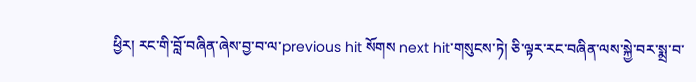ཕྱིར། རང་གི་བློ་བཞིན་ཞེས་བྱ་བ་ལ་previous hit སོགས next hit་གསུངས་ཏེ། ཅི་ལྟར་རང་བཞིན་ལས་སྐྱེ་བར་སྨྲ་བ་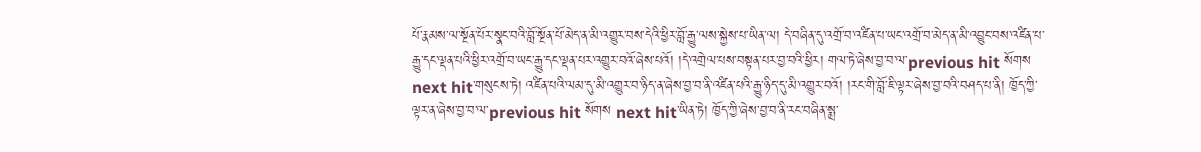པོ་རྣམས་ལ་སྔོན་པོར་སྣང་བའི་བློ་སྔོན་པོ་མེད་ན་མི་འགྱུར་བས་དེའི་ཕྱིར་བློ་རྒྱུ་ལས་སྐྱེས་པ་ཡིན་ལ། དེ་བཞིན་དུ་འགྲོ་བ་འཛིན་པ་ཡང་འགྲོ་བ་མེད་ན་མི་འབྱུང་བས་འཛིན་པ་རྒྱུ་དང་ལྡན་པའི་ཕྱིར་འགྲོ་བ་ཡང་རྒྱུ་དང་ལྡན་པར་འགྱུར་བའོ་ཞེས་པའོ། །དེ་འགྲེལ་པས་བསྟན་པར་བྱ་བའི་ཕྱིར། གལ་ཏེ་ཞེས་བྱ་བ་ལ་previous hit སོགས next hit་གསུངས་ཏེ། འཛིན་པའི་ལམ་དུ་མི་འགྱུར་བ་ཉིད་ན་ཞེས་བྱ་བ་ནི་འཛིན་པའི་རྒྱུ་ཉིད་དུ་མི་འགྱུར་བའོ། །རང་གི་བློ་ཇི་ལྟར་ཞེས་བྱ་བའི་བཤད་པ་ནི། ཁྱོད་ཀྱི་ལྟར་ན་ཞེས་བྱ་བ་ལ་previous hit སོགས next hit་ཡིན་ཏེ། ཁྱོད་ཀྱི་ཞེས་བྱ་བ་ནི་རང་བཞིན་སྨྲ་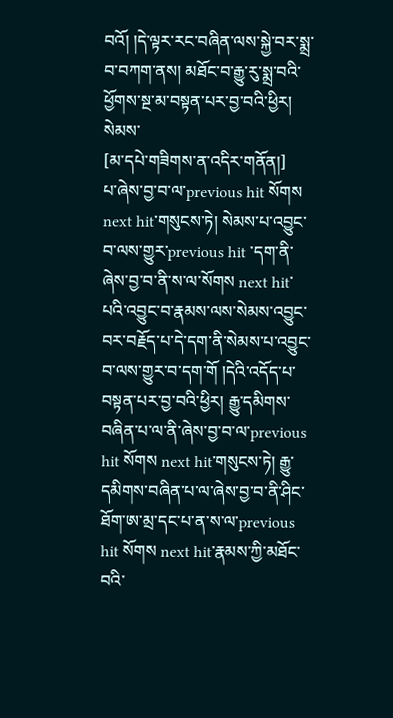བའོ། །དེ་ལྟར་རང་བཞིན་ལས་སྐྱེ་བར་སྨྲ་བ་བཀག་ནས། མཐོང་བ་རྒྱུ་རུ་སྨྲ་བའི་ཕྱོགས་སྔ་མ་བསྟན་པར་བྱ་བའི་ཕྱིར། སེམས་
[མ་དཔེ་གཟིགས་ན་འདིར་གནོན།]
པ་ཞེས་བྱ་བ་ལ་previous hit སོགས next hit་གསུངས་ཏེ། སེམས་པ་འབྱུང་བ་ལས་གྱུར་previous hit ་དག་ནི་ཞེས་བྱ་བ་ནི་ས་ལ་སོགས next hit་པའི་འབྱུང་བ་རྣམས་ལས་སེམས་འབྱུང་བར་བརྗོད་པ་དེ་དག་ནི་སེམས་པ་འབྱུང་བ་ལས་གྱུར་བ་དག་གོ །དེའི་འདོད་པ་བསྟན་པར་བྱ་བའི་ཕྱིར། རྒྱུ་དམིགས་བཞིན་པ་ལ་ནི་ཞེས་བྱ་བ་ལ་previous hit སོགས next hit་གསུངས་ཏེ། རྒྱུ་དམིགས་བཞིན་པ་ལ་ཞེས་བྱ་བ་ནི་ཤིང་ཐོག་ཨ་མྲ་དང་པ་ན་ས་ལ་previous hit སོགས next hit་རྣམས་ཀྱི་མཐོང་བའི་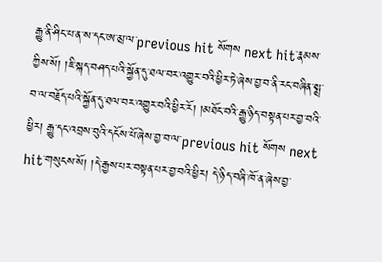རྒྱུ་ནི་ཤིང་པ་ན་ས་དང་ཨ་མྲ་ལ་previous hit སོགས next hit་རྣམས་ཀྱིས་སོ། །ཇི་སྐད་བཤད་པའི་སྐྱོན་དུ་ཐལ་བར་འགྱུར་བའི་ཕྱིར་ཏེ་ཞེས་བྱ་བ་ནི་རང་བཞིན་སྨྲ་བ་ལ་བརྗོད་པའི་སྐྱོན་དུ་ཐལ་བར་འགྱུར་བའི་ཕྱིར་རོ། །མཐོང་བའི་རྒྱུ་ཉིད་བསྟན་པར་བྱ་བའི་ཕྱིར། རྒྱུ་དང་འབྲས་བུའི་དངོས་པོ་ཞེས་བྱ་བ་ལ་previous hit སོགས next hit་གསུངས་སོ། །དེ་རྒྱས་པར་བསྟན་པར་བྱ་བའི་ཕྱིར། དེ་ཉིད་བཞི་ཁོ་ན་ཞེས་བྱ་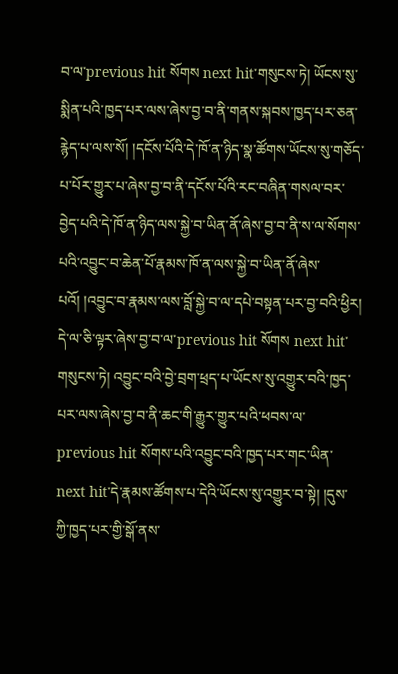བ་ལ་previous hit སོགས next hit་གསུངས་ཏེ། ཡོངས་སུ་སྨིན་པའི་ཁྱད་པར་ལས་ཞེས་བྱ་བ་ནི་གནས་སྐབས་ཁྱད་པར་ཅན་རྙེད་པ་ལས་སོ། །དངོས་པོའི་དེ་ཁོ་ན་ཉིད་སྣ་ཚོགས་ཡོངས་སུ་གཅོད་པ་པོར་གྱུར་པ་ཞེས་བྱ་བ་ནི་དངོས་པོའི་རང་བཞིན་གསལ་བར་བྱེད་པའི་དེ་ཁོ་ན་ཉིད་ལས་སྐྱེ་བ་ཡིན་ནོ་ཞེས་བྱ་བ་ནི་ས་ལ་སོགས་པའི་འབྱུང་བ་ཆེན་པོ་རྣམས་ཁོ་ན་ལས་སྐྱེ་བ་ཡིན་ནོ་ཞེས་པའོ། །འབྱུང་བ་རྣམས་ལས་བློ་སྐྱེ་བ་ལ་དཔེ་བསྟན་པར་བྱ་བའི་ཕྱིར། དེ་ལ་ཅི་ལྟར་ཞེས་བྱ་བ་ལ་previous hit སོགས next hit་གསུངས་ཏེ། འབྱུང་བའི་བྱེ་བྲག་ཕྲད་པ་ཡོངས་སུ་འགྱུར་བའི་ཁྱད་པར་ལས་ཞེས་བྱ་བ་ནི་ཆང་གི་རྒྱུར་གྱུར་པའི་ཕབས་ལ་previous hit སོགས་པའི་འབྱུང་བའི་ཁྱད་པར་གང་ཡིན་ next hit་དེ་རྣམས་ཚོགས་པ་དེའི་ཡོངས་སུ་འགྱུར་བ་སྟེ། །དུས་ཀྱི་ཁྱད་པར་གྱི་སྒོ་ནས་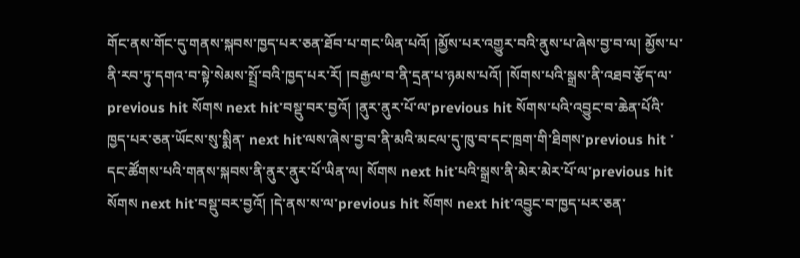གོང་ནས་གོང་དུ་གནས་སྐབས་ཁྱད་པར་ཅན་ཐོབ་པ་གང་ཡིན་པའོ། །མྱོས་པར་འགྱུར་བའི་ནུས་པ་ཞེས་བྱ་བ་ལ། མྱོས་པ་ནི་རབ་ཏུ་དགའ་བ་སྟེ་སེམས་སྤྲོ་བའི་ཁྱད་པར་རོ། །བརྒྱལ་བ་ནི་དྲན་པ་ཉམས་པའོ། །སོགས་པའི་སྒྲས་ནི་འཐབ་རྩོད་ལ་previous hit སོགས next hit་བསྡུ་བར་བྱའོ། །ནུར་ནུར་པོ་ལ་previous hit སོགས་པའི་འབྱུང་བ་ཆེན་པོའི་ཁྱད་པར་ཅན་ཡོངས་སུ་སྨིན་ next hit་ལས་ཞེས་བྱ་བ་ནི་མའི་མངལ་དུ་ཁུ་བ་དང་ཁྲག་གི་ཐིགས་previous hit ་དང་ཚོགས་པའི་གནས་སྐབས་ནི་ནུར་ནུར་པོ་ཡིན་ལ། སོགས next hit་པའི་སྒྲས་ནི་མེར་མེར་པོ་ལ་previous hit སོགས next hit་བསྡུ་བར་བྱའོ། །དེ་ནས་ས་ལ་previous hit སོགས next hit་འབྱུང་བ་ཁྱད་པར་ཅན་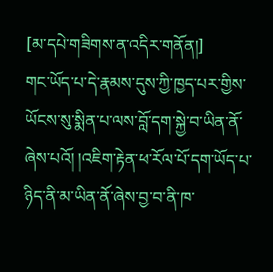[མ་དཔེ་གཟིགས་ན་འདིར་གནོན།]
གང་ཡོད་པ་དེ་རྣམས་དུས་ཀྱི་ཁྱད་པར་གྱིས་ཡོངས་སུ་སྨིན་པ་ལས་བློ་དག་སྐྱེ་བ་ཡིན་ནོ་ཞེས་པའོ། །འཇིག་རྟེན་ཕ་རོལ་པོ་དག་ཡོད་པ་ཉིད་ནི་མ་ཡིན་ནོ་ཞེས་བྱ་བ་ནི་ཁ་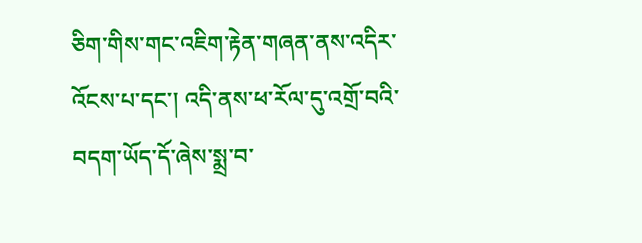ཅིག་གིས་གང་འཇིག་རྟེན་གཞན་ནས་འདིར་འོངས་པ་དང་། འདི་ནས་ཕ་རོལ་དུ་འགྲོ་བའི་བདག་ཡོད་དོ་ཞེས་སྨྲ་བ་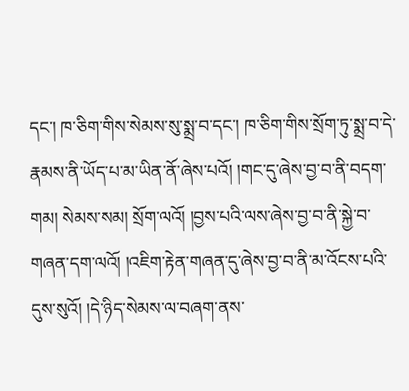དང་། ཁ་ཅིག་གིས་སེམས་སུ་སྨྲ་བ་དང་། ཁ་ཅིག་གིས་སྲོག་ཏུ་སྨྲ་བ་དེ་རྣམས་ནི་ཡོད་པ་མ་ཡིན་ནོ་ཞེས་པའོ། །གང་དུ་ཞེས་བྱ་བ་ནི་བདག་གམ། སེམས་སམ། སྲོག་ལའོ། །བྱས་པའི་ལས་ཞེས་བྱ་བ་ནི་སྐྱེ་བ་གཞན་དག་ལའོ། །འཇིག་རྟེན་གཞན་དུ་ཞེས་བྱ་བ་ནི་མ་འོངས་པའི་དུས་སུའོ། །དེ་ཉིད་སེམས་ལ་བཞག་ནས་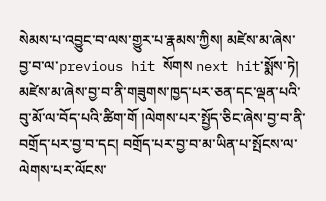སེམས་པ་འབྱུང་བ་ལས་གྱུར་པ་རྣམས་ཀྱིས། མཛེས་མ་ཞེས་བྱ་བ་ལ་previous hit སོགས next hit་སྨོས་ཏེ། མཛེས་མ་ཞེས་བྱ་བ་ནི་གཟུགས་ཁྱད་པར་ཅན་དང་ལྡན་པའི་བུ་མོ་ལ་བོད་པའི་ཚིག་གོ །ལེགས་པར་སྤྱོད་ཅིང་ཞེས་བྱ་བ་ནི་བགྲོད་པར་བྱ་བ་དང། བགྲོད་པར་བྱ་བ་མ་ཡིན་པ་སྤོངས་ལ་ལེགས་པར་ལོངས་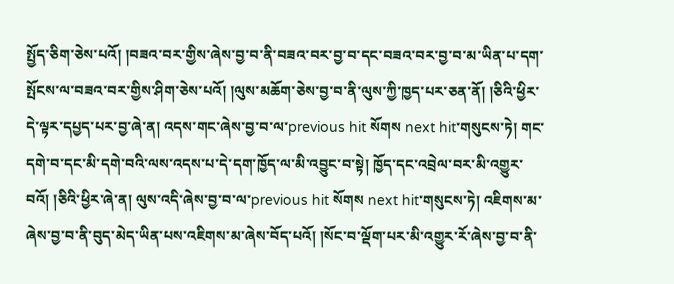སྤྱོད་ཅིག་ཅེས་པའོ། །བཟའ་བར་གྱིས་ཞེས་བྱ་བ་ནི་བཟའ་བར་བྱ་བ་དང་བཟའ་བར་བྱ་བ་མ་ཡིན་པ་དག་སྤོངས་ལ་བཟའ་བར་གྱིས་ཤིག་ཅེས་པའོ། །ལུས་མཆོག་ཅེས་བྱ་བ་ནི་ལུས་ཀྱི་ཁྱད་པར་ཅན་ནོ། །ཅིའི་ཕྱིར་དེ་ལྟར་དཔྱད་པར་བྱ་ཞེ་ན། འདས་གང་ཞེས་བྱ་བ་ལ་previous hit སོགས next hit་གསུངས་ཏེ། གང་དགེ་བ་དང་མི་དགེ་བའི་ལས་འདས་པ་དེ་དག་ཁྱོད་ལ་མི་འབྱུང་བ་སྟེ། ཁྱོད་དང་འབྲེལ་བར་མི་འགྱུར་བའོ། །ཅིའི་ཕྱིར་ཞེ་ན། ལུས་འདི་ཞེས་བྱ་བ་ལ་previous hit སོགས next hit་གསུངས་ཏེ། འཇིགས་མ་ཞེས་བྱ་བ་ནི་བུད་མེད་ཡིན་པས་འཇིགས་མ་ཞེས་བོད་པའོ། །སོང་བ་ལྡོག་པར་མི་འགྱུར་རོ་ཞེས་བྱ་བ་ནི་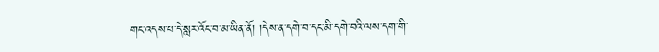གང་འདས་པ་དེ་སླར་འོང་བ་མ་ཡིན་ནོ། །དེས་ན་དགེ་བ་དང་མི་དགེ་བའི་ལས་དག་གི་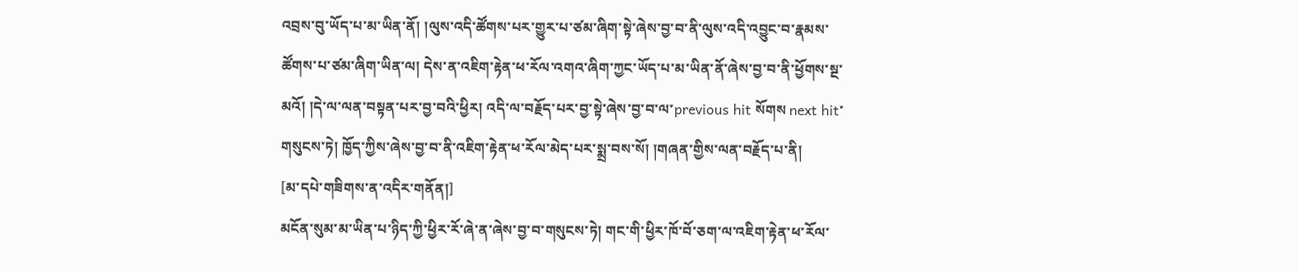འབྲས་བུ་ཡོད་པ་མ་ཡིན་ནོ། །ལུས་འདི་ཚོགས་པར་གྱུར་པ་ཙམ་ཞིག་སྟེ་ཞེས་བྱ་བ་ནི་ལུས་འདི་འབྱུང་བ་རྣམས་ཚོགས་པ་ཙམ་ཞིག་ཡིན་ལ། དེས་ན་འཇིག་རྟེན་ཕ་རོལ་འགའ་ཞིག་ཀྱང་ཡོད་པ་མ་ཡིན་ནོ་ཞེས་བྱ་བ་ནི་ཕྱོགས་སྔ་མའོ། །དེ་ལ་ལན་བསྟན་པར་བྱ་བའི་ཕྱིར། འདི་ལ་བརྗོད་པར་བྱ་སྟེ་ཞེས་བྱ་བ་ལ་previous hit སོགས next hit་གསུངས་ཏེ། ཁྱོད་ཀྱིས་ཞེས་བྱ་བ་ནི་འཇིག་རྟེན་ཕ་རོལ་མེད་པར་སྨྲ་བས་སོ། །གཞན་གྱིས་ལན་བརྗོད་པ་ནི།
[མ་དཔེ་གཟིགས་ན་འདིར་གནོན།]
མངོན་སུམ་མ་ཡིན་པ་ཉིད་ཀྱི་ཕྱིར་རོ་ཞེ་ན་ཞེས་བྱ་བ་གསུངས་ཏེ། གང་གི་ཕྱིར་ཁོ་བོ་ཅག་ལ་འཇིག་རྟེན་ཕ་རོལ་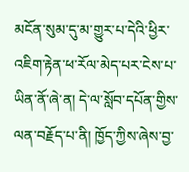མངོན་སུམ་དུ་མ་གྱུར་པ་དེའི་ཕྱིར་འཇིག་རྟེན་ཕ་རོལ་མེད་པར་ངེས་པ་ཡིན་ནོ་ཞེ་ན། དེ་ལ་སློབ་དཔོན་གྱིས་ལན་བརྗོད་པ་ནི། ཁྱོད་ཀྱིས་ཞེས་བྱ་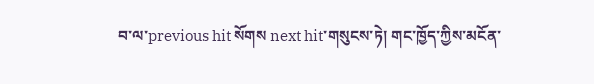བ་ལ་previous hit སོགས next hit་གསུངས་ཏེ། གང་ཁྱོད་ཀྱིས་མངོན་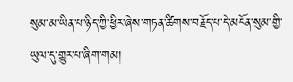སུམ་མ་ཡིན་པ་ཉིད་ཀྱི་ཕྱིར་ཞེས་གཏན་ཚིགས་བརྗོད་པ་དེ་མངོན་སུམ་གྱི་ཡུལ་དུ་གྱུར་པ་ཞིག་གམ།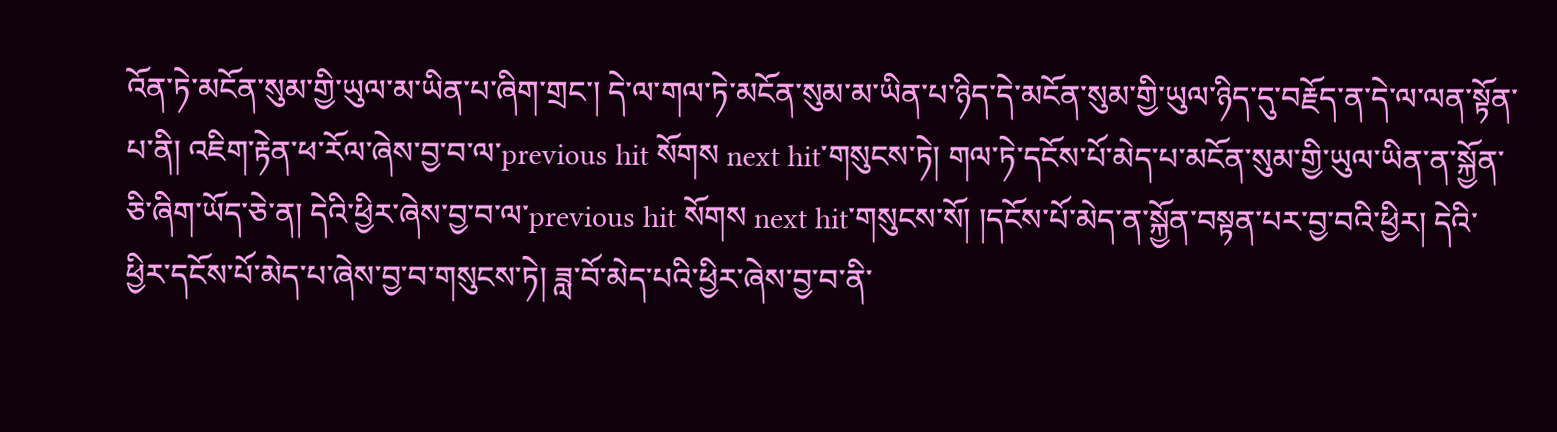འོན་ཏེ་མངོན་སུམ་གྱི་ཡུལ་མ་ཡིན་པ་ཞིག་གྲང་། དེ་ལ་གལ་ཏེ་མངོན་སུམ་མ་ཡིན་པ་ཉིད་དེ་མངོན་སུམ་གྱི་ཡུལ་ཉིད་དུ་བརྗོད་ན་དེ་ལ་ལན་སྟོན་པ་ནི། འཇིག་རྟེན་ཕ་རོལ་ཞེས་བྱ་བ་ལ་previous hit སོགས next hit་གསུངས་ཏེ། གལ་ཏེ་དངོས་པོ་མེད་པ་མངོན་སུམ་གྱི་ཡུལ་ཡིན་ན་སྐྱོན་ཅི་ཞིག་ཡོད་ཅེ་ན། དེའི་ཕྱིར་ཞེས་བྱ་བ་ལ་previous hit སོགས next hit་གསུངས་སོ། །དངོས་པོ་མེད་ན་སྐྱོན་བསྟན་པར་བྱ་བའི་ཕྱིར། དེའི་ཕྱིར་དངོས་པོ་མེད་པ་ཞེས་བྱ་བ་གསུངས་ཏེ། ཟླ་བོ་མེད་པའི་ཕྱིར་ཞེས་བྱ་བ་ནི་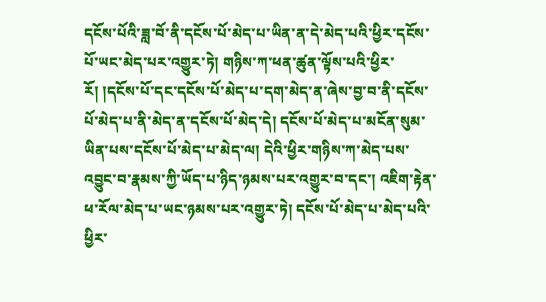དངོས་པོའི་ཟླ་བོ་ནི་དངོས་པོ་མེད་པ་ཡིན་ན་དེ་མེད་པའི་ཕྱིར་དངོས་པོ་ཡང་མེད་པར་འགྱུར་ཏེ། གཉིས་ཀ་ཕན་ཚུན་ལྟོས་པའི་ཕྱིར་རོ། །དངོས་པོ་དང་དངོས་པོ་མེད་པ་དག་མེད་ན་ཞེས་བྱ་བ་ནི་དངོས་པོ་མེད་པ་ནི་མེད་ན་དངོས་པོ་མེད་དེ། དངོས་པོ་མེད་པ་མངོན་སུམ་ཡིན་པས་དངོས་པོ་མེད་པ་མེད་ལ། དེའི་ཕྱིར་གཉིས་ཀ་མེད་པས་འབྱུང་བ་རྣམས་ཀྱི་ཡོད་པ་ཉིད་ཉམས་པར་འགྱུར་བ་དང་། འཇིག་རྟེན་ཕ་རོལ་མེད་པ་ཡང་ཉམས་པར་འགྱུར་ཏེ། དངོས་པོ་མེད་པ་མེད་པའི་ཕྱིར་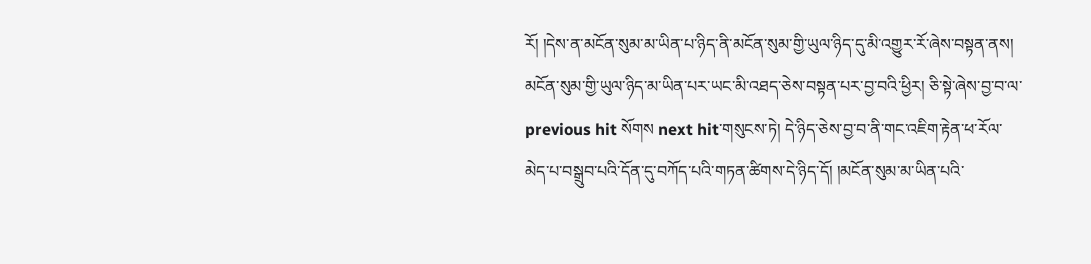རོ། །དེས་ན་མངོན་སུམ་མ་ཡིན་པ་ཉིད་ནི་མངོན་སུམ་གྱི་ཡུལ་ཉིད་དུ་མི་འགྱུར་རོ་ཞེས་བསྟན་ནས། མངོན་སུམ་གྱི་ཡུལ་ཉིད་མ་ཡིན་པར་ཡང་མི་འཐད་ཅེས་བསྟན་པར་བྱ་བའི་ཕྱིར། ཅི་སྟེ་ཞེས་བྱ་བ་ལ་previous hit སོགས next hit་གསུངས་ཏེ། དེ་ཉིད་ཅེས་བྱ་བ་ནི་གང་འཇིག་རྟེན་ཕ་རོལ་མེད་པ་བསྒྲུབ་པའི་དོན་དུ་བཀོད་པའི་གཏན་ཚིགས་དེ་ཉིད་དོ། །མངོན་སུམ་མ་ཡིན་པའི་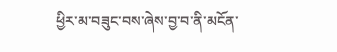ཕྱིར་མ་བཟུང་བས་ཞེས་བྱ་བ་ནི་མངོན་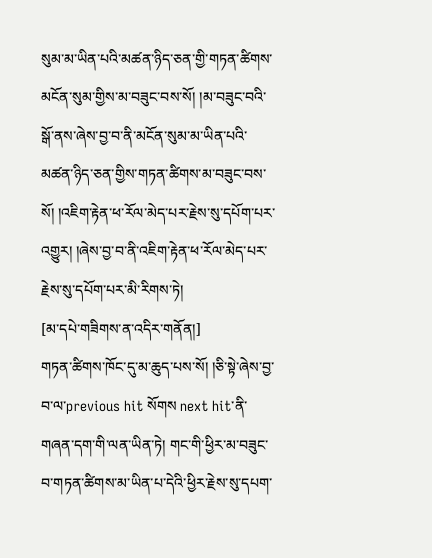སུམ་མ་ཡིན་པའི་མཚན་ཉིད་ཅན་གྱི་གཏན་ཚིགས་མངོན་སུམ་གྱིས་མ་བཟུང་བས་སོ། །མ་བཟུང་བའི་སྒོ་ནས་ཞེས་བྱ་བ་ནི་མངོན་སུམ་མ་ཡིན་པའི་མཚན་ཉིད་ཅན་གྱིས་གཏན་ཚིགས་མ་བཟུང་བས་སོ། །འཇིག་རྟེན་ཕ་རོལ་མེད་པར་རྗེས་སུ་དཔོག་པར་འགྱུར། །ཞེས་བྱ་བ་ནི་འཇིག་རྟེན་ཕ་རོལ་མེད་པར་རྗེས་སུ་དཔོག་པར་མི་རིགས་ཏེ།
[མ་དཔེ་གཟིགས་ན་འདིར་གནོན།]
གཏན་ཚིགས་ཁོང་དུ་མ་ཆུད་པས་སོ། །ཅི་སྟེ་ཞེས་བྱ་བ་ལ་previous hit སོགས next hit་ནི་གཞན་དག་གི་ལན་ཡིན་ཏེ། གང་གི་ཕྱིར་མ་བཟུང་བ་གཏན་ཚིགས་མ་ཡིན་པ་དེའི་ཕྱིར་རྗེས་སུ་དཔག་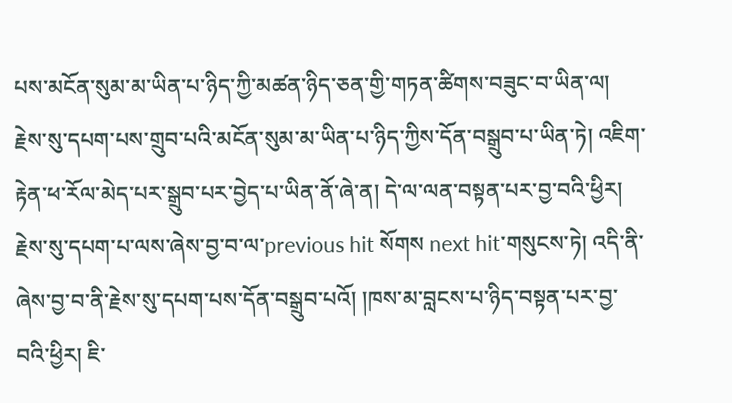པས་མངོན་སུམ་མ་ཡིན་པ་ཉིད་ཀྱི་མཚན་ཉིད་ཅན་གྱི་གཏན་ཚིགས་བཟུང་བ་ཡིན་ལ། རྗེས་སུ་དཔག་པས་གྲུབ་པའི་མངོན་སུམ་མ་ཡིན་པ་ཉིད་ཀྱིས་དོན་བསྒྲུབ་པ་ཡིན་ཏེ། འཇིག་རྟེན་ཕ་རོལ་མེད་པར་སྒྲུབ་པར་བྱེད་པ་ཡིན་ནོ་ཞེ་ན། དེ་ལ་ལན་བསྟན་པར་བྱ་བའི་ཕྱིར། རྗེས་སུ་དཔག་པ་ལས་ཞེས་བྱ་བ་ལ་previous hit སོགས next hit་གསུངས་ཏེ། འདི་ནི་ཞེས་བྱ་བ་ནི་རྗེས་སུ་དཔག་པས་དོན་བསྒྲུབ་པའོ། །ཁས་མ་བླངས་པ་ཉིད་བསྟན་པར་བྱ་བའི་ཕྱིར། ཇི་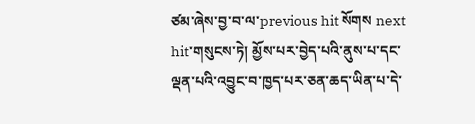ཙམ་ཞེས་བྱ་བ་ལ་previous hit སོགས next hit་གསུངས་ཏེ། མྱོས་པར་བྱེད་པའི་ནུས་པ་དང་ལྡན་པའི་འབྱུང་བ་ཁྱད་པར་ཅན་ཆད་ཡིན་པ་དེ་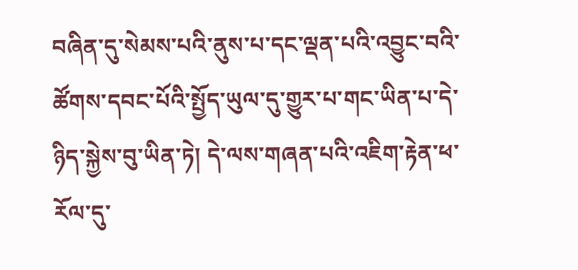བཞིན་དུ་སེམས་པའི་ནུས་པ་དང་ལྡན་པའི་འབྱུང་བའི་ཚོགས་དབང་པོའི་སྤྱོད་ཡུལ་དུ་གྱུར་པ་གང་ཡིན་པ་དེ་ཉིད་སྐྱེས་བུ་ཡིན་ཏེ། དེ་ལས་གཞན་པའི་འཇིག་རྟེན་ཕ་རོལ་དུ་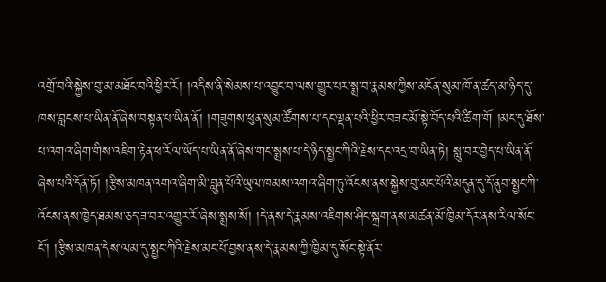འགྲོ་བའི་སྐྱེས་བུ་མ་མཐོང་བའི་ཕྱིར་རོ། །འདིས་ནི་སེམས་པ་འབྱུང་བ་ལས་གྱུར་པར་སྨྲ་བ་རྣམས་ཀྱིས་མངོན་སུམ་ཁོ་ན་ཚད་མ་ཉིད་དུ་ཁས་བླངས་པ་ཡིན་ནོ་ཞེས་བསྟན་པ་ཡིན་ནོ། །གཟུགས་ཕུན་སུམ་ཚོགས་པ་དང་ལྡན་པའི་ཕྱིར་བཟང་མོ་སྟེ་བོད་པའི་ཚིག་གོ །མང་དུ་ཐོས་པ་འགའ་ཞིག་གིས་འཇིག་རྟེན་ཕ་རོལ་ཡོད་པ་ཡིན་ནོ་ཞེས་གང་སྨྲས་པ་དེ་ཉིད་སྤྱང་ཀིའི་རྗེས་དང་འདྲ་བ་ཡིན་ཏེ། སླུ་བར་བྱེད་པ་ཡིན་ནོ་ཞེས་པའི་དོན་ཏོ། །རྩིས་མཁན་འགའ་ཞིག་མི་བླུན་པོའི་ཡུལ་ཁམས་འགའ་ཞིག་ཏུ་འོངས་ནས་སྐྱེས་བུ་མང་པོའི་མདུན་དུ་དོ་ནུབ་སྤྱང་ཀི་འོངས་ནས་ཁྱེད་ཐམས་ཅད་ཟ་བར་འགྱུར་རོ་ཞེས་སྨྲས་སོ། །དེ་ནས་དེ་རྣམས་འཇིགས་ཤིང་སྐྲག་ནས་མཚན་མོ་ཁྱིམ་དོར་ནས་རིལ་སོང་ངོ་། །རྩིས་མཁན་དེས་ལམ་དུ་སྤྱང་ཀིའི་རྗེས་མང་པོ་བྱས་ནས་དེ་རྣམས་ཀྱི་ཁྱིམ་དུ་སོང་སྟེ་ནོར་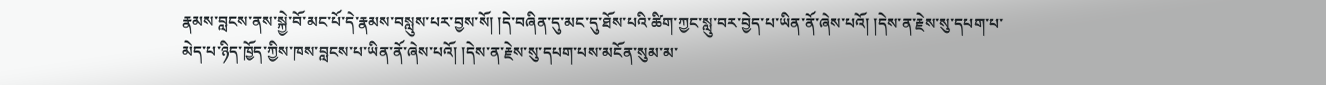རྣམས་བླངས་ནས་སྐྱེ་བོ་མང་པོ་དེ་རྣམས་བསླུས་པར་བྱས་སོ། །དེ་བཞིན་དུ་མང་དུ་ཐོས་པའི་ཚིག་ཀྱང་སླུ་བར་བྱེད་པ་ཡིན་ནོ་ཞེས་པའོ། །དེས་ན་རྗེས་སུ་དཔག་པ་མེད་པ་ཉིད་ཁྱོད་ཀྱིས་ཁས་བླངས་པ་ཡིན་ནོ་ཞེས་པའོ། །དེས་ན་རྗེས་སུ་དཔག་པས་མངོན་སུམ་མ་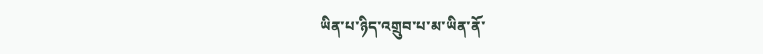ཡིན་པ་ཉིད་འགྲུབ་པ་མ་ཡིན་ནོ་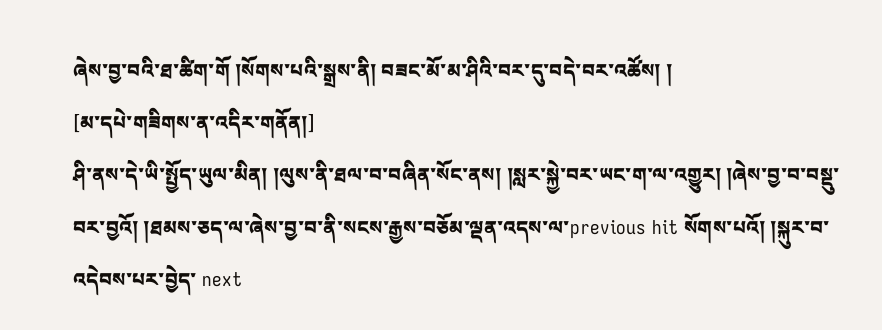ཞེས་བྱ་བའི་ཐ་ཚིག་གོ །སོགས་པའི་སྒྲས་ནི། བཟང་མོ་མ་ཤིའི་བར་དུ་བདེ་བར་འཚོས། །
[མ་དཔེ་གཟིགས་ན་འདིར་གནོན།]
ཤི་ནས་དེ་ཡི་སྤྱོད་ཡུལ་མིན། །ལུས་ནི་ཐལ་བ་བཞིན་སོང་ནས། །སླར་སྐྱེ་བར་ཡང་ག་ལ་འགྱུར། །ཞེས་བྱ་བ་བསྡུ་བར་བྱའོ། །ཐམས་ཅད་ལ་ཞེས་བྱ་བ་ནི་སངས་རྒྱས་བཅོམ་ལྡན་འདས་ལ་previous hit སོགས་པའོ། །སྐུར་བ་འདེབས་པར་བྱེད་ next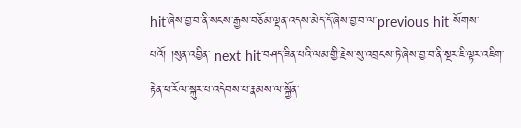hit་ཞེས་བྱ་བ་ནི་སངས་རྒྱས་བཅོམ་ལྡན་འདས་མེད་དོ་ཞེས་བྱ་བ་ལ་previous hit སོགས་པའོ། །སུན་འབྱིན་ next hit་བཤད་ཟིན་པའི་ལམ་གྱི་རྗེས་སུ་འབྲངས་ཏེ་ཞེས་བྱ་བ་ནི་སྔར་ཇི་ལྟར་འཇིག་རྟེན་ཕ་རོལ་སྐུར་པ་འདེབས་པ་རྣམས་ལ་སྐྱོན་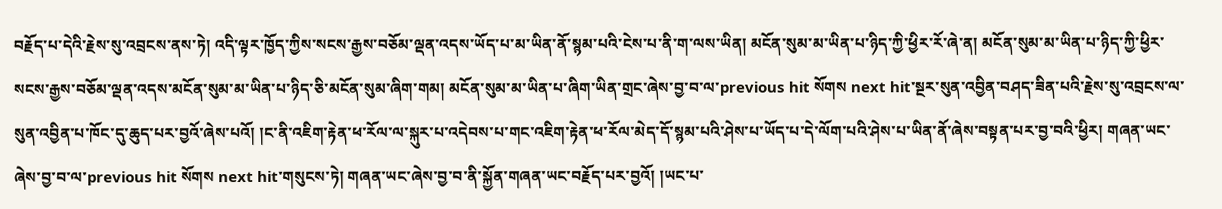བརྗོད་པ་དེའི་རྗེས་སུ་འབྲངས་ནས་ཏེ། འདི་ལྟར་ཁྱོད་ཀྱིས་སངས་རྒྱས་བཅོམ་ལྡན་འདས་ཡོད་པ་མ་ཡིན་ནོ་སྙམ་པའི་ངེས་པ་ནི་ག་ལས་ཡིན། མངོན་སུམ་མ་ཡིན་པ་ཉིད་ཀྱི་ཕྱིར་རོ་ཞེ་ན། མངོན་སུམ་མ་ཡིན་པ་ཉིད་ཀྱི་ཕྱིར་སངས་རྒྱས་བཅོམ་ལྡན་འདས་མངོན་སུམ་མ་ཡིན་པ་ཉིད་ཅི་མངོན་སུམ་ཞིག་གམ། མངོན་སུམ་མ་ཡིན་པ་ཞིག་ཡིན་གྲང་ཞེས་བྱ་བ་ལ་previous hit སོགས next hit་སྔར་སུན་འབྱིན་བཤད་ཟིན་པའི་རྗེས་སུ་འབྲངས་ལ་སུན་འབྱིན་པ་ཁོང་དུ་ཆུད་པར་བྱའོ་ཞེས་པའོ། །ང་ནི་འཇིག་རྟེན་ཕ་རོལ་ལ་སྐུར་པ་འདེབས་པ་གང་འཇིག་རྟེན་ཕ་རོལ་མེད་དོ་སྙམ་པའི་ཤེས་པ་ཡོད་པ་དེ་ལོག་པའི་ཤེས་པ་ཡིན་ནོ་ཞེས་བསྟན་པར་བྱ་བའི་ཕྱིར། གཞན་ཡང་ཞེས་བྱ་བ་ལ་previous hit སོགས next hit་གསུངས་ཏེ། གཞན་ཡང་ཞེས་བྱ་བ་ནི་སྐྱོན་གཞན་ཡང་བརྗོད་པར་བྱའོ། །ཡང་པ་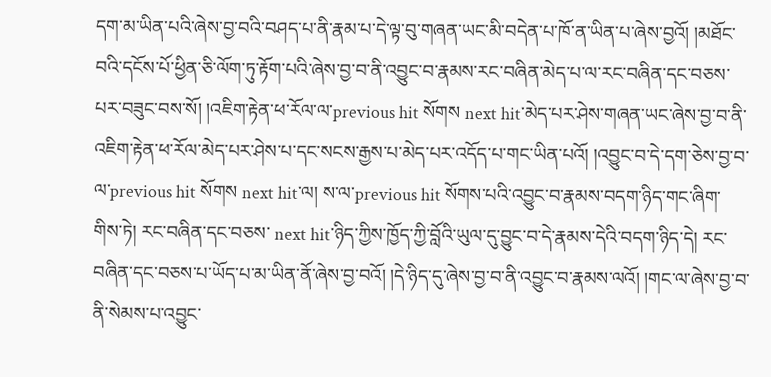དག་མ་ཡིན་པའི་ཞེས་བྱ་བའི་བཤད་པ་ནི་རྣམ་པ་དེ་ལྟ་བུ་གཞན་ཡང་མི་བདེན་པ་ཁོ་ན་ཡིན་པ་ཞེས་བྱའོ། །མཐོང་བའི་དངོས་པོ་ཕྱིན་ཅི་ལོག་ཏུ་རྟོག་པའི་ཞེས་བྱ་བ་ནི་འབྱུང་བ་རྣམས་རང་བཞིན་མེད་པ་ལ་རང་བཞིན་དང་བཅས་པར་བཟུང་བས་སོ། །འཇིག་རྟེན་ཕ་རོལ་ལ་previous hit སོགས next hit་མེད་པར་ཤེས་གཞན་ཡང་ཞེས་བྱ་བ་ནི་འཇིག་རྟེན་ཕ་རོལ་མེད་པར་ཤེས་པ་དང་སངས་རྒྱས་པ་མེད་པར་འདོད་པ་གང་ཡིན་པའོ། །འབྱུང་བ་དེ་དག་ཅེས་བྱ་བ་ལ་previous hit སོགས next hit་ལ། ས་ལ་previous hit སོགས་པའི་འབྱུང་བ་རྣམས་བདག་ཉིད་གང་ཞིག་གིས་ཏེ། རང་བཞིན་དང་བཅས་ next hit་ཉིད་ཀྱིས་ཁྱོད་ཀྱི་བློའི་ཡུལ་དུ་བྱུང་བ་དེ་རྣམས་དེའི་བདག་ཉིད་དེ། རང་བཞིན་དང་བཅས་པ་ཡོད་པ་མ་ཡིན་ནོ་ཞེས་བྱ་བའོ། །དེ་ཉིད་དུ་ཞེས་བྱ་བ་ནི་འབྱུང་བ་རྣམས་ལའོ། །གང་ལ་ཞེས་བྱ་བ་ནི་སེམས་པ་འབྱུང་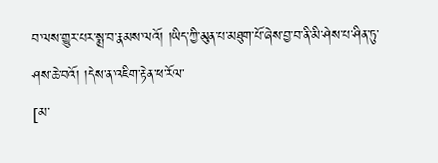བ་ལས་གྱུར་པར་སྨྲ་བ་རྣམས་ལའོ། །ཡིད་ཀྱི་མུན་པ་མཐུག་པོ་ཞེས་བྱ་བ་ནི་མི་ཤེས་པ་ཤིན་ཏུ་ཤས་ཆེ་བའོ། །དེས་ན་འཇིག་རྟེན་ཕ་རོལ་
[མ་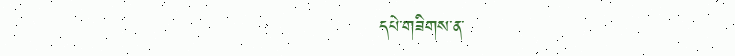དཔེ་གཟིགས་ན་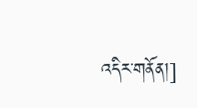འདིར་གནོན།]